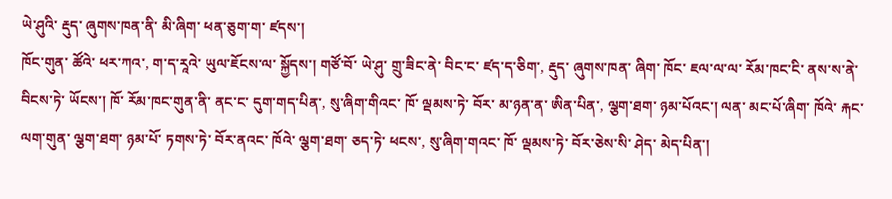ཡེ་ཤུའི་ རྡུད་ ཞུགས་ཁན་ནི་ མི་ཞིག་ ཕན་ཅུག་ག་ ཛདས་།
ཁོང་གུན་ ཚོའེ་ ཕར་ཀའ་, ག་ད་རཱའེ་ ཡུལ་ཇོངས་ལ་ སྐྱོདས་། གཙོ་བོ་ ཡེ་ཤུ་ གྲུ་ཟིང་ནེ་ བིང་ང་ ཛད་ད་ཅིག་, རྡུད་ ཞུགས་ཁན་ ཞིག་ ཁོང་ ཇལ་ལ་ལ་ རོམ་ཁང་ངི་ ནས་ས་ནེ་ བིངས་ཏེ་ ཡོངས་། ཁོ་ རོམ་ཁང་གུན་ནི་ ནང་ང་ དུག་གད་པིན་, སུ་ཞིག་གིའང་ ཁོ་ ལྡམས་ཏེ་ བོར་ མ་ཉན་ན་ ཨིན་པིན་, ལྕག་ཐག་ ཉམ་པོའང་། ལན་ མང་པོ་ཞིག་ ཁོའེ་ རྐང་ལག་གུན་ ལྕག་ཐག་ ཉམ་པོ་ ཏགས་ཏེ་ བོར་ནའང་ ཁོའེ་ ལྕག་ཐག་ ཅད་ཏེ་ ཕངས་, སུ་ཞིག་གའང་ ཁོ་ ལྡམས་ཏེ་ བོར་ཅེས་སི་ ཤེད་ མེད་པིན་།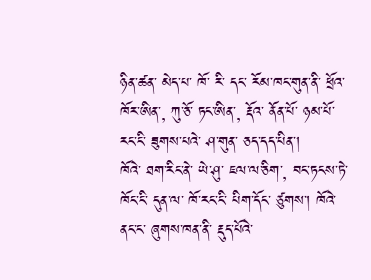ཉིན་ཚན་ མེད་པ་ ཁོ་ རི་ དང་ རོམ་ཁང་གུན་ནི་ ཕྲོའ་ ཁོར་ཨིན་, ཀུ་ཅོ་ ཏང་ཨིན་, རྡོའ་ ནོན་པོ་ ཉམ་པོ་ རང་ངི་ ཟུགས་པའེ་ ཤ་གུན་ ཅད་དད་པིན་།
ཁོའེ་ ཐག་རིང་ནེ་ ཡེ་ཤུ་ ཇལ་ལ་ཅིག་, བང་ཏངས་ཏེ་ ཁོང་ངི་ དུན་ལ་ ཁོ་རང་ངི་ པིག་དོང་ ཙུགས་། ཁོའེ་ ནང་ང་ ཞུགས་ཁན་ནི་ རྡུད་པོའེ་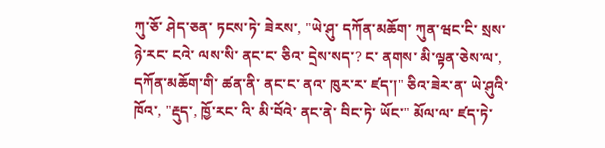ཀུ་ཅོ་ ཤེད་ཅན་ ཏངས་ཏེ་ ཟེརས་, "ཡེ་ཤུ་ དཀོན་མཆོག་ ཀུན་ཝང་ངི་ སྲས་ ཉེ་རང་ ངའེ་ ལས་སི་ ནང་ང་ ཅིའ་ དྲེས་སད་? ང་ ནགས་ མི་ལྟན་ཅེས་ལ་, དཀོན་མཆོག་གི་ ཚན་ནི་ ནང་ང་ ནའ་ ཁུར་ར་ ཛད་།" ཅིའ་ཟེར་ན་ ཡེ་ཤུའི་ ཁོའ་, "རྡུད་, ཁྱོ་རང་ འི་ མི་བོའེ་ ནང་ནེ་ བིང་ཏེ་ ཡོང་" མོལ་ལ་ ཛད་ཏེ་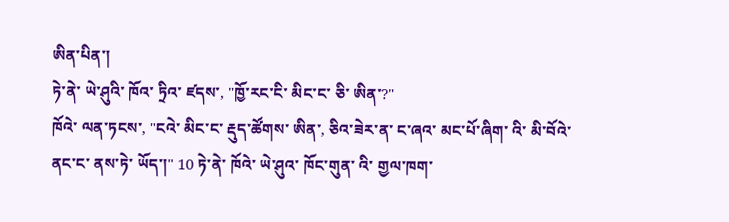ཨིན་པིན་།
ཏེ་ནེ་ ཡེ་ཤུའི་ ཁོའ་ ཏྲིའ་ ཛདས་, "ཁྱོ་རང་ངི་ མིང་ང་ ཅི་ ཨིན་?"
ཁོའེ་ ལན་ཏངས་, "ངའེ་ མིང་ང་ རྡུད་ཚོགས་ ཨིན་, ཅིའ་ཟེར་ན་ ང་ཞའ་ མང་པོ་ཞིག་ འི་ མི་བོའེ་ ནང་ང་ ནས་ཏེ་ ཡོད་།" 10 ཏེ་ནེ་ ཁོའེ་ ཡེ་ཤུའ་ ཁོང་གུན་ འི་ གྱལ་ཁག་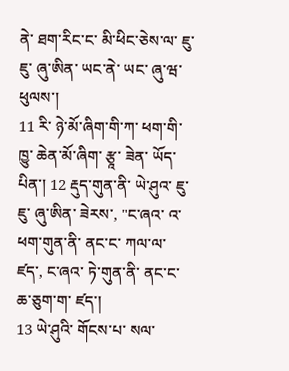ནེ་ ཐག་རིང་ང་ མི་ཕིང་ཅེས་ལ་ ཇུ་ཇུ་ ཞུ་ཨིན་ ཡང་ནེ་ ཡང་ ཞུ་ཝ་ ཕུལས་།
11 རི་ ཉེ་མོ་ཞིག་གི་ཀ་ ཕག་གི་ ཁྱུ་ ཆེན་མོ་ཞིག་ རྩཱ་ ཟེན་ ཡོད་པིན་། 12 རྡུད་གུན་ནི་ ཡེ་ཤུའ་ ཇུ་ཇུ་ ཞུ་ཨིན་ ཟེརས་, "ང་ཞའ་ འ་ ཕག་གུན་ནི་ ནང་ང་ ཀལ་ལ་ ཛད་, ང་ཞའ་ ཏེ་གུན་ནི་ ནང་ང་ ཆ་ཅུག་ག་ ཛད་།
13 ཡེ་ཤུའི་ གོངས་པ་ སལ་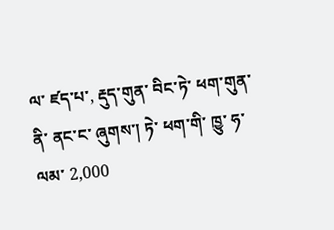ལ་ ཛད་པ་, རྡུད་གུན་ བིང་ཏེ་ ཕག་གུན་ནི་ ནང་ང་ ཞུགས་། ཏེ་ ཕག་གི་ ཁྱུ་ ཧ་ལམ་ 2,000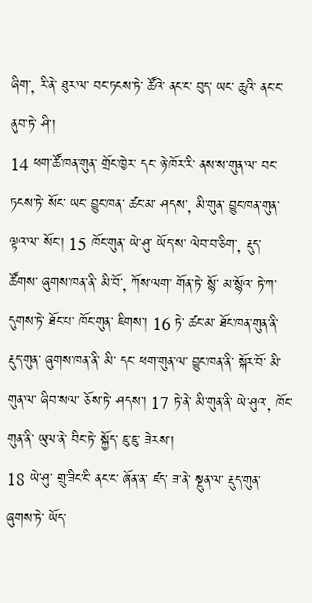ཞིག་, རི་ནེ་ ཐུར་ལ་ བང་ཏངས་ཏེ་ ཚོའེ་ ནང་ང་ བུད་ ཡང་ ཆུའི་ ནང་ང་ ནུབ་ཏེ་ ཤི་།
14 ཕག་ཚོ་ཁན་གུན་ གྲོང་ཁྱེར་ དང་ ཉེ་ཁོར་རི་ ནས་ས་གུན་ལ་ བང་ཏངས་ཏེ་ སོང་ ཡང་ བྱུང་ཁན་ ཚང་མ་ ཤདས་, མི་གུན་ བྱུང་ཁན་གུན་ ལྟའ་ལ་ སོང་། 15 ཁོང་གུན་ ཡེ་ཤུ་ ཡོད་ས་ ལེབ་བ་ཅིག་, རྡུད་ ཚོགས་ ཞུགས་ཁན་ནི་ མི་བོ་, ཀོས་ལག་ གོན་ཏེ་ སྙོ་ མ་སྙོའ་ ཏེ་ཀ་ དུགས་ཏེ་ ཐོང་པ་ ཁོང་གུན་ ཇིགས་། 16 ཏེ་ ཚང་མ་ ཐོང་ཁན་གུན་ནི་ རྡུད་གུན་ ཞུགས་ཁན་ནི་ མི་ དང་ ཕག་གུན་ལ་ བྱུང་ཁན་ནི་ སྐོར་བོ་ མི་གུན་ལ་ ཞིབ་སལ་ ཅོས་ཏེ་ ཤདས་། 17 ཏེ་ནེ་ མི་གུན་ནི་ ཡེ་ཤུའ་, ཁོང་གུན་ནི་ ཡུལ་ནེ་ བིང་ཏེ་ སྐྱོད་ ཇུ་ཇུ་ ཟེརས་།
18 ཡེ་ཤུ་ གྲུ་ཟིང་ངི་ ནང་ང་ ཞོན་ན་ ཛད་ ཟ་ནེ་ སྔུན་ལ་ རྡུད་གུན་ ཞུགས་ཏེ་ ཡོད་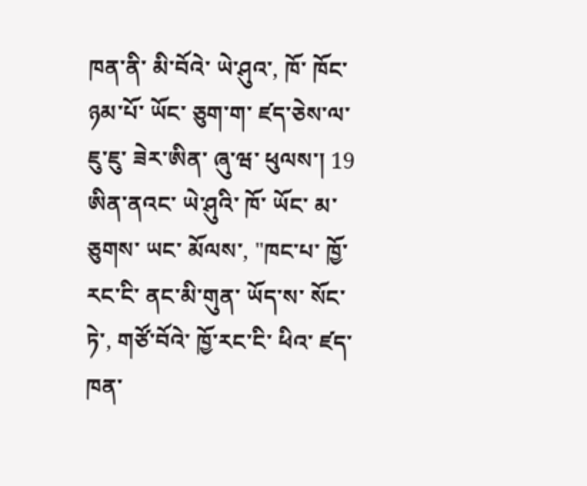ཁན་ནི་ མི་བོའེ་ ཡེ་ཤུའ་, ཁོ་ ཁོང་ ཉམ་པོ་ ཡོང་ ཅུག་ག་ ཛད་ཅེས་ལ་ ཇུ་ཇུ་ ཟེར་ཨིན་ ཞུ་ཝ་ ཕུལས་། 19 ཨིན་ནའང་ ཡེ་ཤུའི་ ཁོ་ ཡོང་ མ་ཅུགས་ ཡང་ མོལས་, "ཁང་པ་ ཁྱོ་རང་ངི་ ནང་མི་གུན་ ཡོད་ས་ སོང་ཏེ་, གཙོ་བོའེ་ ཁྱོ་རང་ངི་ ཕིའ་ ཛད་ཁན་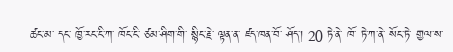ཚང་མ་ དང་ ཁྱོ་རང་ངི་ཀ་ ཁོང་ངི་ ཙམ་ཤིག་གི་ སྙིང་རྗེ་ ལྟན་ན་ ཛད་ཁན་བོ་ ཤོད་། 20 ཏེ་ནེ་ ཁོ་ ཏེ་ཀ་ནེ་ སོང་ཏེ་ གྱལ་ས་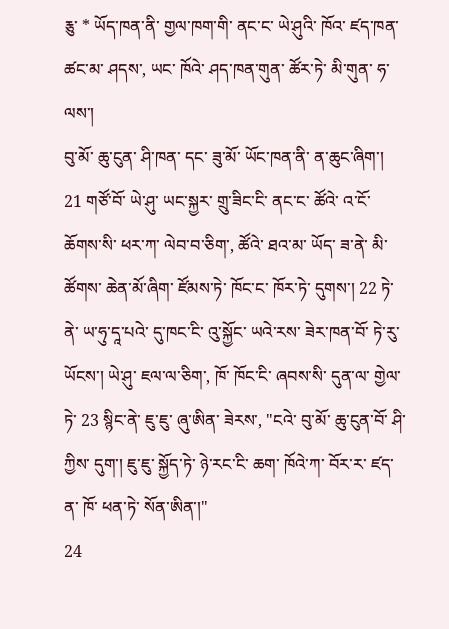རྕུ་ * ཡོད་ཁན་ནི་ གྱལ་ཁག་གི་ ནང་ང་ ཡེ་ཤུའི་ ཁོའ་ ཛད་ཁན་ ཚང་མ་ ཤདས་, ཡང་ ཁོའེ་ ཤད་ཁན་གུན་ ཚོར་ཏེ་ མི་གུན་ ཧ་ལས་།
བུ་མོ་ ཆུ་ངུན་ ཤི་ཁན་ དང་ ཟུ་མོ་ ཡོང་ཁན་ནི་ ན་ཆུང་ཞིག་།
21 གཙོ་བོ་ ཡེ་ཤུ་ ཡང་སྐྱར་ གྲུ་ཟིང་ངི་ ནང་ང་ ཚོའེ་ འ་ངོ་ ཆོགས་སི་ ཕར་ཀ་ ལེབ་བ་ཅིག་, ཚོའེ་ ཐའ་མ་ ཡོད་ ཟ་ནེ་ མི་ཚོགས་ ཆེན་མོ་ཞིག་ ཛོམས་ཏེ་ ཁོང་ང་ ཁོར་ཏེ་ དུགས་། 22 ཏེ་ནེ་ ཡ་ཧུ་དཱ་པའེ་ དུ་ཁང་ངི་ འུ་སྐྱོང་ ཡའེ་རས་ ཟེར་ཁན་བོ་ ཏེ་རུ་ ཡོངས་། ཡེ་ཤུ་ ཇལ་ལ་ཅིག་, ཁོ་ ཁོང་ངི་ ཞབས་སི་ དུན་ལ་ གྱེལ་ཏེ་ 23 སྙིང་ནེ་ ཇུ་ཇུ་ ཞུ་ཨིན་ ཟེརས་, "ངའེ་ བུ་མོ་ ཆུ་ངུན་བོ་ ཤི་ཀྱིས་ དུག་། ཇུ་ཇུ་ སྐྱོད་ཏེ་ ཉེ་རང་ངི་ ཆག་ ཁོའེ་ཀ་ བོར་ར་ ཛད་ན་ ཁོ་ ཕན་ཏེ་ སོན་ཨིན་།"
24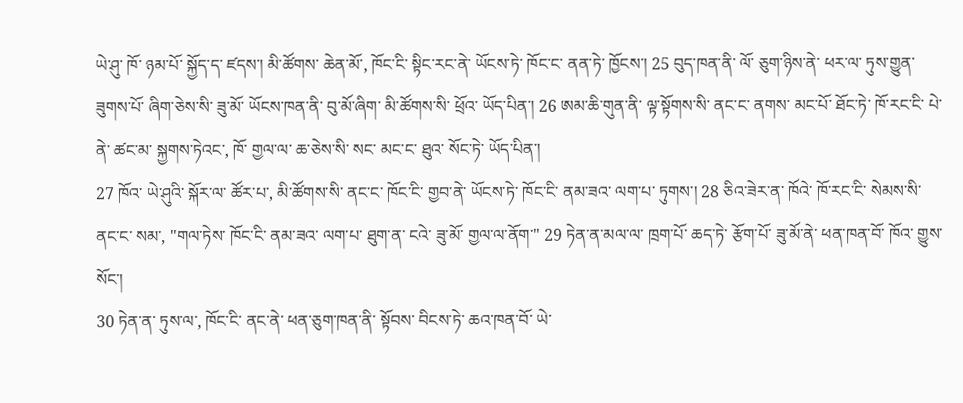ཡེ་ཤུ་ ཁོ་ ཉམ་པོ་ སྐྱོད་ད་ ཛདས་། མི་ཚོགས་ ཆེན་མོ་, ཁོང་ངི་ སྟིང་རང་ནེ་ ཡོངས་ཏེ་ ཁོང་ང་ ནན་ཏེ་ ཁྱོངས་། 25 བུད་ཁན་ནི་ ལོ་ ཅུག་ཉིས་ནེ་ ཕར་ལ་ ཏུས་གྱུན་ ཟུགས་པོ་ ཞིག་ཅེས་སི་ ཟུ་མོ་ ཡོངས་ཁན་ནི་ བུ་མོ་ཞིག་ མི་ཚོགས་སི་ ཕྲོའ་ ཡོད་པིན་། 26 ཨམ་ཆི་གུན་ནི་ ལྟ་སྟོགས་སི་ ནང་ང་ ནགས་ མང་པོ་ ཐོང་ཏེ་ ཁོ་རང་ངི་ པེ་ནེ་ ཚང་མ་ སྐྱགས་ཏེའང་, ཁོ་ གྱལ་ལ་ ཆ་ཅེས་སི་ སང་ མང་ང་ ཐུའ་ སོང་ཏེ་ ཡོད་པིན་།
27 ཁོའ་ ཡེ་ཤུའི་ སྐོར་ལ་ ཚོར་པ་, མི་ཚོགས་སི་ ནང་ང་ ཁོང་ངི་ གྱབ་ནེ་ ཡོངས་ཏེ་ ཁོང་ངི་ ནམ་ཟའ་ ལག་པ་ ཏུགས་། 28 ཅིའ་ཟེར་ན་ ཁོའེ་ ཁོ་རང་ངི་ སེམས་སི་ ནང་ང་ སམ་, "གལ་ཏེས་ ཁོང་ངི་ ནམ་ཟའ་ ལག་པ་ ཐུག་ན་ ངའེ་ ཟུ་མོ་ གྱལ་ལ་ནོག་" 29 ཏེན་ན་མལ་ལ་ ཁྲག་པོ་ ཆད་ཏེ་ རྩོག་པོ་ ཟུ་མོ་ནེ་ ཕན་ཁན་བོ་ ཁོའ་ གྱུས་སོང་།
30 ཏེན་ན་ ཏུས་ལ་, ཁོང་ངི་ ནང་ནེ་ ཕན་ཅུག་ཁན་ནི་ སྟོབས་ བིངས་ཏེ་ ཆའ་ཁན་བོ་ ཡེ་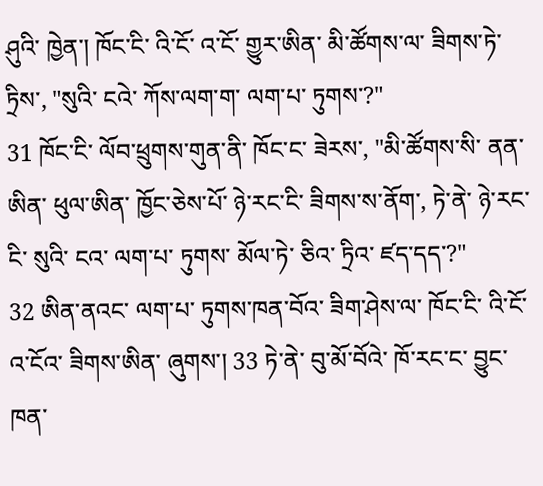ཤུའི་ ཁྱེན་། ཁོང་ངི་ འི་ངོ་ འ་ངོ་ གྱུར་ཨིན་ མི་ཚོགས་ལ་ ཟིགས་ཏེ་ ཏྲིས་, "སུའི་ ངའེ་ ཀོས་ལག་ག་ ལག་པ་ ཏུགས་?"
31 ཁོང་ངི་ ལོབ་ཕྲུགས་གུན་ནི་ ཁོང་ང་ ཟེརས་, "མི་ཚོགས་སི་ ནན་ཨིན་ ཕུལ་ཨིན་ ཁྱོང་ཅེས་པོ་ ཉེ་རང་ངི་ ཟིགས་ས་ནོག་, ཏེ་ནེ་ ཉེ་རང་ངི་ སུའི་ ངའ་ ལག་པ་ ཏུགས་ མོལ་ཏེ་ ཅིའ་ ཏྲིའ་ ཛད་དད་?"
32 ཨིན་ནའང་ ལག་པ་ ཏུགས་ཁན་བོའ་ ཟིག་ཤེས་ལ་ ཁོང་ངི་ འི་ངོ་ འ་ངོའ་ ཟིགས་ཨིན་ ཞུགས་། 33 ཏེ་ནེ་ བུ་མོ་བོའེ་ ཁོ་རང་ང་ བྱུང་ཁན་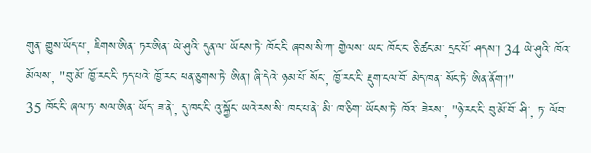གུན་ གྱུས་ཡོད་པ་, ཇིགས་ཨིན་ ཏར་ཨིན་ ཡེ་ཤུའི་ དུན་ལ་ ཡོངས་ཏེ་ ཁོང་ངི་ ཞབས་སི་ཀ་ གྱེལས་ ཡང་ ཁོང་ང་ ཅི་ཚང་མ་ དྲང་པོ་ ཤདས་། 34 ཡེ་ཤུའི་ ཁོའ་ མོལས་, "བུ་མོ་ ཁྱོ་རང་ངི་ ཏད་པའེ་ ཁྱོ་རང་ ཕན་ཅུགས་ཏེ་ ཨིན་། ཞི་དེའེ་ ཉམ་པོ་ སོང་, ཁྱོ་རང་ངི་ རྡུག་ངལ་བོ་ མེད་ཁན་ སོང་ཏེ་ ཨིན་ནོག་།"
35 ཁོང་ངི་ ཞལ་ཏ་ སལ་ཨིན་ ཡོད་ ཟ་ནེ་, དུ་ཁང་ངི་ འུ་སྐྱོང་ ཡའེ་རས་སི་ ཁང་པ་ནེ་ མི་ ཁ་ཅིག་ ཡོངས་ཏེ་ ཁོའ་ ཟེརས་, "ཉེ་རང་ངི་ བུ་མོ་བོ་ ཤི་, ཏ་ ལོབ་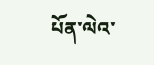པོན་ལེའ་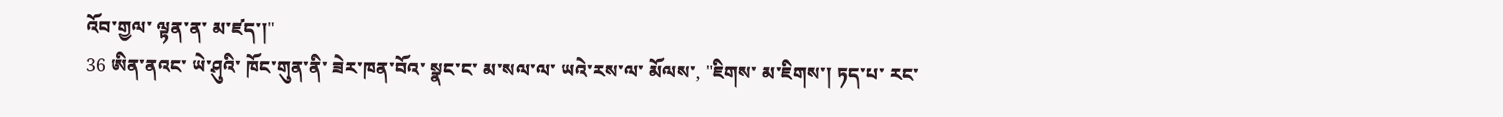འོབ་གྱལ་ ལྟན་ན་ མ་ཛད་།"
36 ཨིན་ནའང་ ཡེ་ཤུའི་ ཁོང་གུན་ནི་ ཟེར་ཁན་བོའ་ སྣང་ང་ མ་སལ་ལ་ ཡའེ་རས་ལ་ མོལས་, "ཇིགས་ མ་ཇིགས་། ཏད་པ་ རང་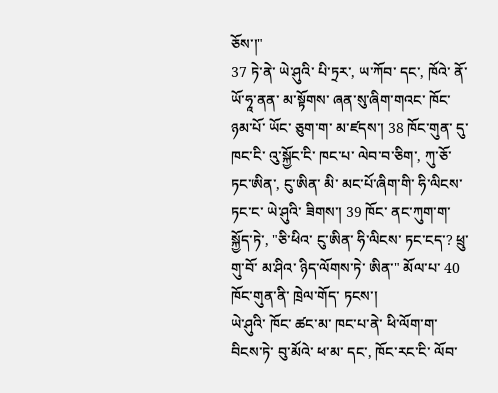ཅོས་།"
37 ཏེ་ནེ་ ཡེ་ཤུའི་ པི་ཏྲར་, ཡ་ཀོབ་ དང་, ཁོའེ་ ནོ་ ཡོ་ཧཱ་ནན་ མ་སྟོགས་ ཞན་སུ་ཞིག་གའང་ ཁོང་ ཉམ་པོ་ ཡོང་ ཅུག་ག་ མ་ཛདས་། 38 ཁོང་གུན་ དུ་ཁང་ངི་ འུ་སྐྱོང་ངི་ ཁང་པ་ ལེབ་བ་ཅིག་, ཀུ་ཅོ་ ཏང་ཨིན་, ངུ་ཨིན་ མི་ མང་པོ་ཞིག་གི་ ཧི་ལིངས་ ཏང་ང་ ཡེ་ཤུའི་ ཟིགས་། 39 ཁོང་ ནང་ཀུག་ག་ སྐྱོད་ཏེ་, "ཅི་ཕིའ་ ངུ་ཨིན་ ཧི་ལིངས་ ཏང་ངད་? ཕྲུ་གུ་བོ་ མ་ཤིའ་ ཉིད་ལོགས་ཏེ་ ཨིན་" མོལ་པ་ 40 ཁོང་གུན་ནི་ ཁྲེལ་གོད་ ཏངས་།
ཡེ་ཤུའི་ ཁོང་ ཚང་མ་ ཁང་པ་ནེ་ ཕི་ལོག་ག་ བིངས་ཏེ་ བུ་མོའེ་ ཕ་མ་ དང་, ཁོང་རང་ངི་ ལོབ་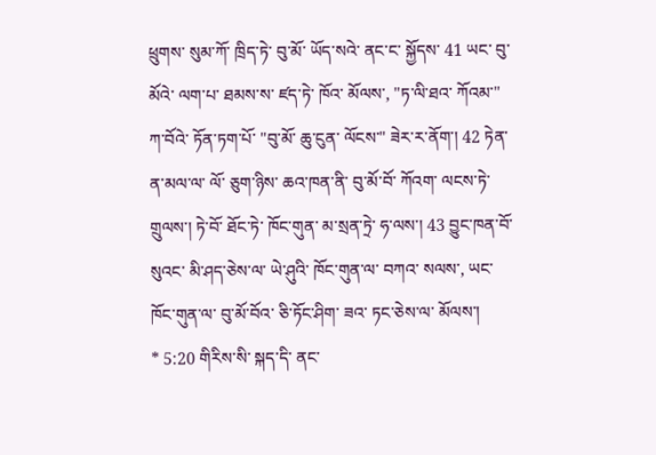ཕྲུགས་ སུམ་ཀོ་ ཁྲིད་ཏེ་ བུ་མོ་ ཡོད་སའེ་ ནང་ང་ སྐྱོདས་ 41 ཡང་ བུ་མོའེ་ ལག་པ་ ཐམས་ས་ ཛད་ཏེ་ ཁོའ་ མོལས་, "ཏ་ལི་ཐའ་ ཀོའམ་" ཀ་བོའེ་ ཏོན་ཏག་པོ་ "བུ་མོ་ ཆུ་ངུན་ ལོངས་" ཟེར་ར་ནོག་། 42 ཏེན་ན་མལ་ལ་ ལོ་ ཅུག་ཉིས་ ཆའ་ཁན་ནི་ བུ་མོ་བོ་ ཀོའག་ ལངས་ཏེ་ གྲུལས་། ཏེ་བོ་ ཐོང་ཏེ་ ཁོང་གུན་ མ་སྲན་ཏྲེ་ ཧ་ལས་། 43 བྱུང་ཁན་བོ་ སུའང་ མི་ཤད་ཅེས་ལ་ ཡེ་ཤུའི་ ཁོང་གུན་ལ་ བཀའ་ སལས་, ཡང་ ཁོང་གུན་ལ་ བུ་མོ་བོའ་ ཅི་ཏོང་ཤིག་ ཟའ་ ཏང་ཅེས་ལ་ མོལས་།
* 5:20 གིརིས་སི་ སྐད་དི་ ནང་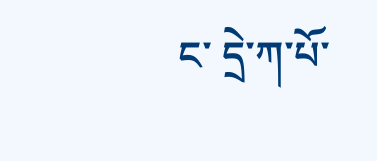ང་ དྲེ་ཀ་པོ་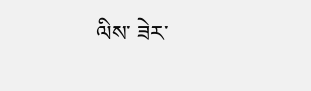ལིས་ ཟེར་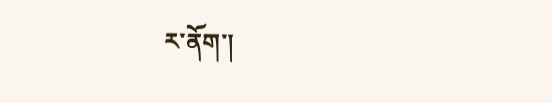ར་ནོག་།